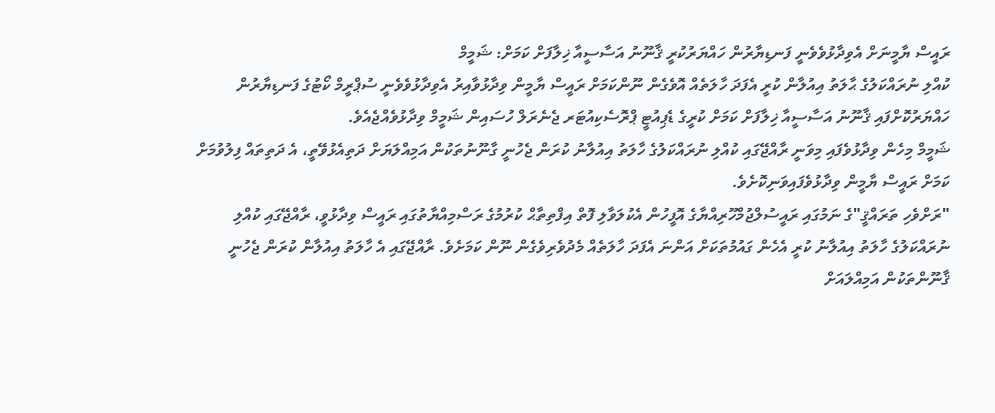ރައީސް ޔާމީނަށް އެވިދާޅުވެވެނީ ފަނޑިޔާރުން ހައްޔަރުކުރީ ޤާނޫނު އަސާސީއާ ޚިލާފަށް ކަމަށް: ޝަމީމް
ކުއްލި ނުރައްކަލުގެ ޙާލަތު އިއުލާން ކުރީ އެފަދަ ހާލަތެއް އޮވެގެން ނޫންކަމަށް ރައީސް ޔާމީން ވިދާޅުވާއިރު އެވިދާޅުވެވެނީ ސުޕްރީމް ކޯޓުގެ ފަނޑިޔާރުން ހައްޔަރުކޮށްފައި ޤާނޫނު އަސާސީއާ ޚިލާފަށް ކަމަށް ކުރީގެ ޑެޕިއުޓީ ޕްރޮސެކިއުޓަރ ޖެނެރަލް ހުސައިން ޝަމީމް ވިދާޅުވެއްޖެއެވެ.
ޝަމީމް މިހެން ވިދާޅުވެފައި މިވަނީ ރާއްޖޭގައި ކުއްލި ނުރައްކަލުގެ ހާލަތު އިއުލާނު ކުރަން ޖެހުނީ ގާނޫނުތަކުން އަމިއްލަޔަށް ދަތިއެޅުވޭތީ، އެ ދަތިތައް ފިލުވުމަށް ކަމަށް ރައީސް ޔާމީން ވިދާޅުވެފައިވަނިކޮށެވެ.
"ރަށްވެހި ތަރައްޤީ"ގެ ނަމުގައި ރައީސުލްޖުމްހޫރިއްޔާގެ އޮފީހުން އެކުލަވާލި ފޮތް އިފްތިތާޙް ކުރުމުގެ ރަސްމިއްޔާތުގައި ރައީސް ވިދާޅުވީ، ރާއްޖޭގައި ކުއްލި ނުރައްކަލުގެ ހާލަތު އިއުލާނު ކުރީ އެހެން ގައުމުތަކަށް އަންނަ އެފަދަ ހާލަތެއް މެދުވެރިވެގެން ނޫން ކަމަށެވެ. ރާއްޖޭގައި އެ ހާލަތު އިއުލާން ކުރަން ޖެހުނީ ޤާނޫންތަކުން އަމިއްލައަށް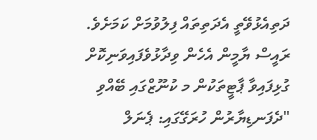ދަތިއެޅުވޭތީ އެދަތިތައް ފިލުވުމަށް ކަމަށެވެ.
ރައީސް ޔާމީން އެހެން ވިދާޅުވެފައިވަނިކޮށް ގުޅިފައިވާ ޕާޓީތަކުން މ ކުނޫޒްގައި ބޭއްވި "ދެފަނޑިޔާރުން ހުރަގޭގައި: ޕެނަލް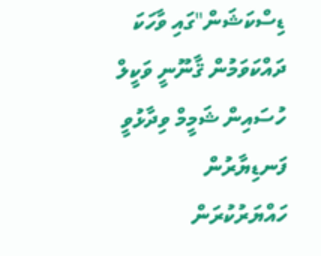ޑިސްކަޝަން"ގައި ވާހަކަ ދައްކަވަމުން ޤާނޫނީ ވަކީލް ހުސައިން ޝަމީމް ވިދާޅުވީ ފަނޑިޔާރުން ހައްޔަރުކުރަން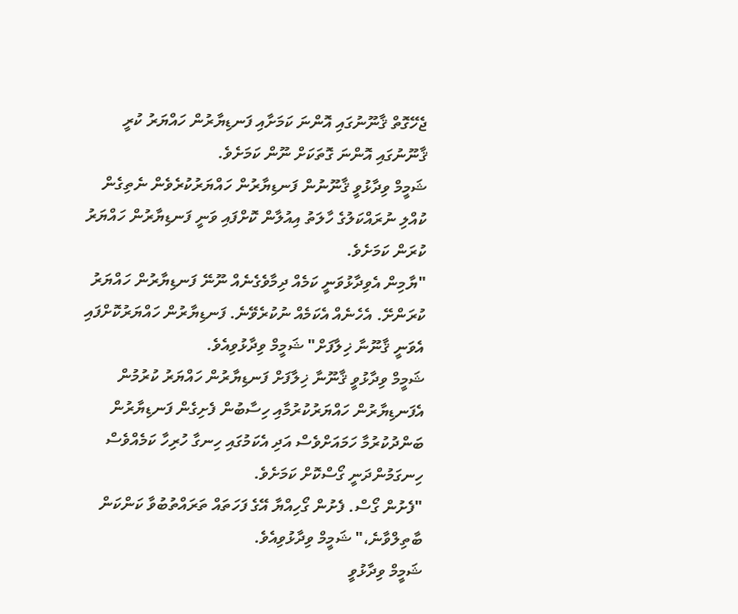ޖެހޭގޮތް ޤާނޫނުގައި އޮންނަ ކަމަށާއި ފަނޑިޔާރުން ހައްޔަރު ކުރީ ޤާނޫނުގައި އޮންނަ ގޮތަކަށް ނޫން ކަމަށެވެ.
ޝަމީމް ވިދާޅުވީ ޤާނޫނުން ފަނޑިޔާރުން ހައްޔަރުކުރެވެން ނެތިގެން ކުއްލި ނުރައްކަލުގެ ހާލަތު އިއުލާން ކޮށްފައި ވަނީ ފަނޑިޔާރުން ހައްޔަރު ކުރަން ކަމަށެވެ.
"ޔާމިން އެވިދާޅުވަނީ ކަމެއް ދިމާވެގެނެއް ނޫނޭ ފަނޑިޔާރުން ހައްޔަރު ކުރަންށޭ. އެހެނެއް އެކަމެއް ނުކުރެވޭނެ. ފަނޑިޔާރުން ހައްޔަރުކޮށްފައި އެވަނީ ޤާނޫނާ ޚިލާފަށް" ޝަމީމް ވިދާޅުވިއެވެ.
ޝަމީމް ވިދާޅުވީ ޤާނޫނާ ޚިލާފަށް ފަނޑިޔާރުން ހައްޔަރު ކުރުމުން އެފަނޑިޔާރުން ހައްޔަރުކުރުމާއި ހިސާބުން ފެށިގެން ފަނޑިޔާރުން ބަންދުކުރުމާ ހަމައަށްވެސް އަދި އެކަމުގައި ހިނގާ ހުރިހާ ކަމެއްވެސް ހިނގަމުންދަނީ ގޯސްކޮށް ކަމަށެވެ.
"ފެށުން ގޯސް. ފެށުން ގޯހިއްޔާ އޭގެ ފަހަތައް ތަރައްތުބުވާ ކަންކަން ބާތިލްވާނެ،" ޝަމީމް ވިދާޅުވިއެވެ.
ޝަމީމް ވިދާޅުވީ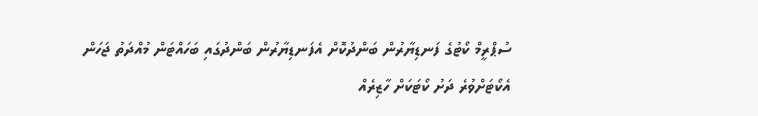ސުޕްރީމް ކޯޓުގެ ފަނޑިޔާރުން ބަންދުކޮށް އެފަނޑިޔާރުން ބަންދުގައި ބަހައްޓަން މުއްދަތު ޖަހަން އެކޯޓަށްވުރެ ދަށު ކޯޓަކަށް ހާޒިރެއް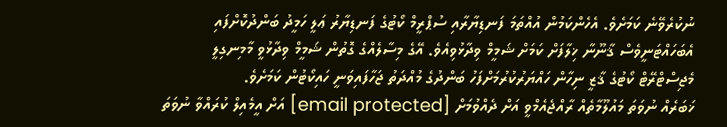ނުކުރެވޭނެ ކަމަށެވެ. އެހެންކަމުން އުއްތަމަ ފަނޑިޔާރާއި ސުޕްރީމް ކޯޓުގެ ފަނޑިޔާރު ޢަލީ ހަމީދު ބަންދުކޮށްފައި އެބަހައްޓަނީވެސް ޤާނޫނާ ޚިލާފަށް ކަމަށް ޝަމީމް ވިދާޅުވިއެވެ. އޭގެ މިސާލެއްގެ ގޮތުން ޝަމީމް ވިދާޅުވީ މާމިނގިލީ މެޖިސްޓްރޭޓް ކޯޓުގެ ޤާޒީ ނިހާން ހައްޔަރުކުރުމަށްފަހު ބަންދުގެ މުއްދަތު ޖަހާފައިވަނީ ހައިކޯޓުން ކަމަށެވެ.
ޚަބަރެއް ނުވަތަ މައުލޫމާތެއް ރާއްޖެއެމްވީ އަށް ދެއްވުމަށް [email protected] އަށް އީމެއިލް ކުރައްވާ ނުވަތަ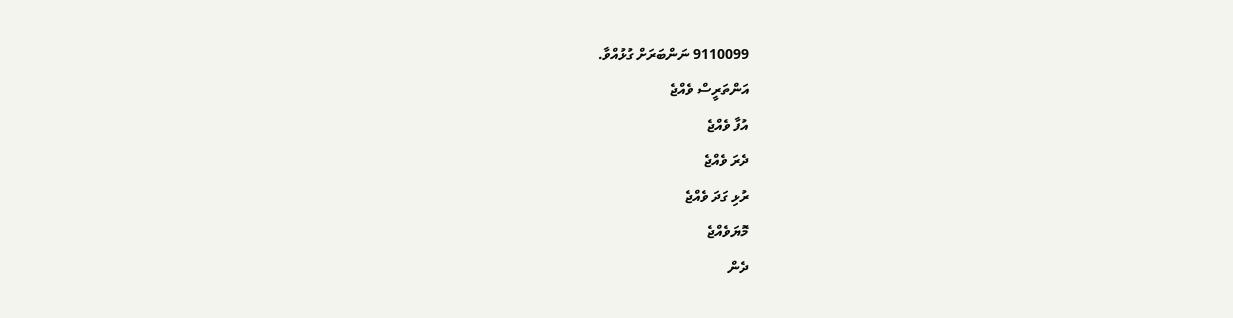9110099 ނަންބަރަށް ގުޅުއްވާ.
އަންތަރީސް ވެއްޖެ
އުފާ ވެއްޖެ
ދެރަ ވެއްޖެ
ރުޅި ގަދަ ވެއްޖެ
މޮޔަވެއްޖެ
ދެން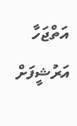އަތްޖަހާ
އަރުޝީފަށް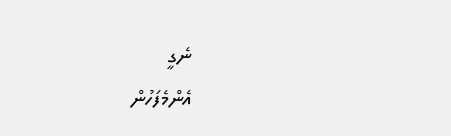ނެގީ
އެންމެފަހުން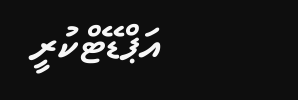އަޕްޑޭޓްކުރީ